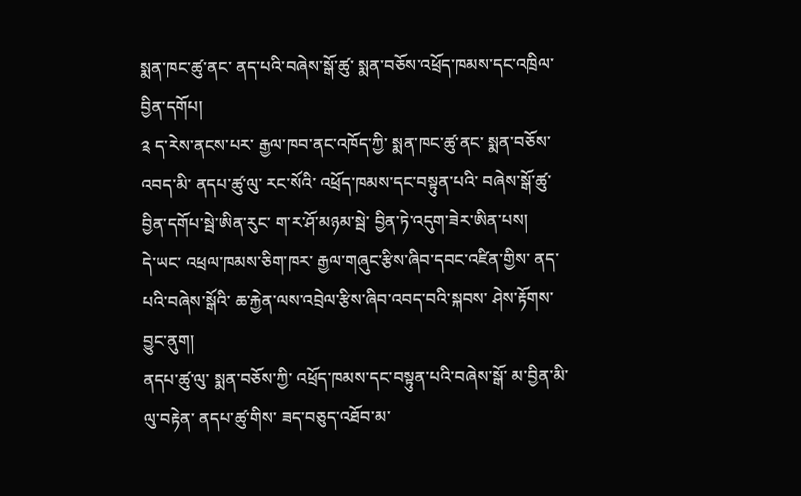སྨན་ཁང་ཚུ་ནང་ ནད་པའི་བཞེས་སྒོ་ཚུ་ སྨན་བཅོས་འཕྲོད་ཁམས་དང་འཁྲིལ་བྱིན་དགོཔ།
༉ ད་རེས་ནངས་པར་ རྒྱལ་ཁབ་ནང་འཁོད་ཀྱི་ སྨན་ཁང་ཚུ་ནང་ སྨན་བཅོས་འབད་མི་ ནདཔ་ཚུ་ལུ་ རང་སོའི་ འཕྲོད་ཁམས་དང་བསྟུན་པའི་ བཞེས་སྒོ་ཚུ་ བྱིན་དགོཔ་སྦེ་ཨིན་རུང་ ག་ར་ཤོ་མཉམ་སྦེ་ བྱིན་ཏེ་འདུག་ཟེར་ཨིན་པས།
དེ་ཡང་ འཕྲལ་ཁམས་ཅིག་ཁར་ རྒྱལ་གཞུང་རྩིས་ཞིབ་དབང་འཛིན་གྱིས་ ནད་པའི་བཞེས་སྒོའི་ ཆ་རྐྱེན་ལས་འབྲེལ་རྩིས་ཞིབ་འབད་བའི་སྐབས་ ཤེས་རྟོགས་བྱུང་ནུག།
ནདཔ་ཚུ་ལུ་ སྨན་བཅོས་ཀྱི་ འཕྲོད་ཁམས་དང་བསྟུན་པའི་བཞེས་སྒོ་ མ་བྱིན་མི་ལུ་བརྟེན་ ནདཔ་ཚུ་གིས་ ཟད་བཅུད་འཐོབ་མ་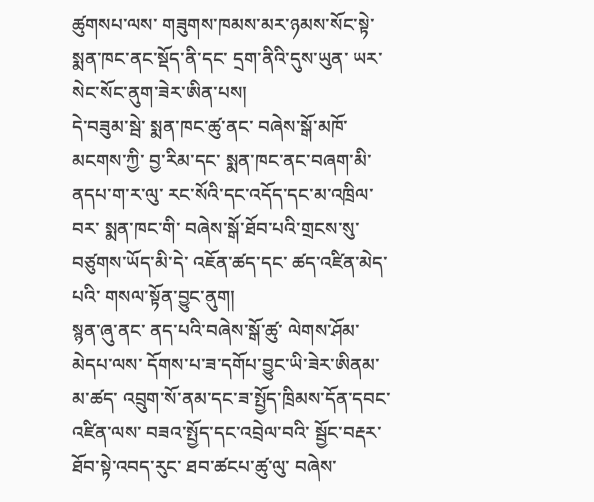ཚུགསཔ་ལས་ གཟུགས་ཁམས་མར་ཉམས་སོང་སྟེ་ སྨན་ཁང་ནང་སྡོད་ནི་དང་ དྲག་ནིའི་དུས་ཡུན་ ཡར་སེང་སོང་ནུག་ཟེར་ཨིན་པས།
དེ་བཟུམ་སྦེ་ སྨན་ཁང་ཚུ་ནང་ བཞེས་སྒོ་མཁོ་མངགས་ཀྱི་ བྱ་རིམ་དང་ སྨན་ཁང་ནང་བཞག་མི་ ནདཔ་ག་ར་ལུ་ རང་སོའི་དང་འདོད་དང་མ་འཁྲིལ་བར་ སྨན་ཁང་གི་ བཞེས་སྒོ་ཐོབ་པའི་གྲངས་སུ་ བཙུགས་ཡོད་མི་དེ་ འཇོན་ཚད་དང་ ཚད་འཛིན་མེད་པའི་ གསལ་སྟོན་བྱུང་ནུག།
སྙན་ཞུ་ནང་ ནད་པའི་བཞེས་སྒོ་ཚུ་ ལེགས་ཤོམ་མེདཔ་ལས་ དོགས་པ་ཟ་དགོཔ་བྱུང་ཡི་ཟེར་ཨིནམ་མ་ཚད་ འབྲུག་སོ་ནམ་དང་ཟ་སྤྱོད་ཁྲིམས་དོན་དབང་འཛིན་ལས་ བཟའ་སྤྱོད་དང་འབྲེལ་བའི་ སྦྱོང་བརྡར་ཐོབ་སྟེ་འབད་རུང་ ཐབ་ཚངཔ་ཚུ་ལུ་ བཞེས་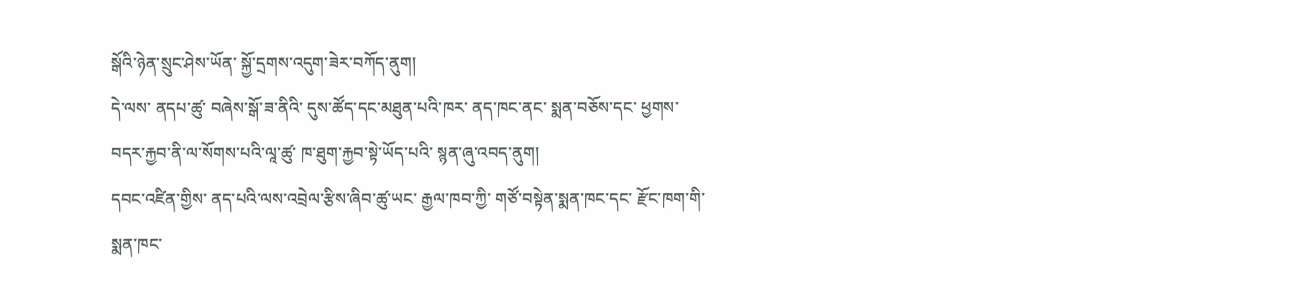སྒོའི་ཉེན་སྲུང་ཤེས་ཡོན་ སྐྱོ་དྲགས་འདུག་ཟེར་བཀོད་ནུག།
དེ་ལས་ ནདཔ་ཚུ་ བཞེས་སྒོ་ཟ་ནིའི་ དུས་ཚོད་དང་མཐུན་པའི་ཁར་ ནད་ཁང་ནང་ སྨན་བཅོས་དང་ ཕྱགས་བདར་རྐྱབ་ནི་ལ་སོགས་པའི་ལཱ་ཚུ་ ཁ་ཐུག་རྐྱབ་སྟེ་ཡོད་པའི་ སྙན་ཞུ་འབད་ནུག།
དབང་འཛིན་གྱིས་ ནད་པའི་ལས་འབྲེལ་རྩིས་ཞིབ་ཚུ་ཡང་ རྒྱལ་ཁབ་ཀྱི་ གཙོ་བསྟེན་སྨན་ཁང་དང་ རྫོང་ཁག་གི་ སྨན་ཁང་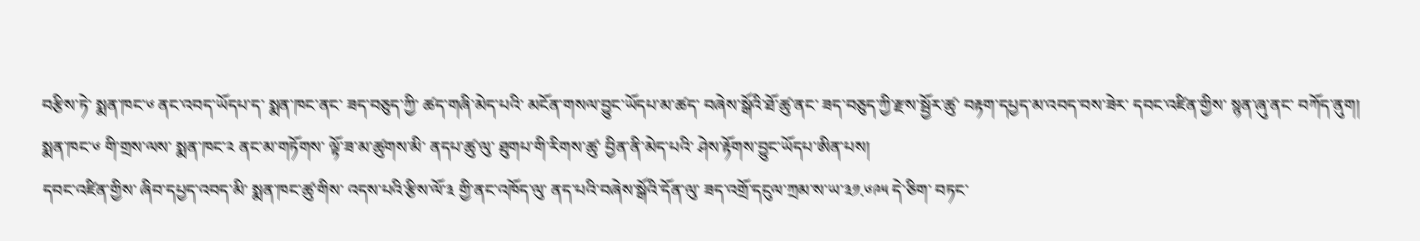བརྩིས་ཏེ་ སྨན་ཁང་༦ ནང་འབད་ཡོདཔ་ད་ སྨན་ཁང་ནང་ ཟད་བཅུད་ཀྱི་ ཚད་གཞི་མེད་པའི་ མངོན་གསལ་བྱུང་ཡོདཔ་མ་ཚད་ བཞེས་སྒོའི་ཐོ་ཚུ་ནང་ ཟད་བཅུད་ཀྱི་རྫས་སྦྱོར་ཚུ་ བརྟག་དཔྱད་མ་འབད་བས་ཟེར་ དབང་འཛིན་གྱིས་ སྙན་ཞུ་ནང་ བཀོད་ནུག།
སྨན་ཁང་༦ གི་གྲས་ལས་ སྨན་ཁང་༢ ནང་མ་གཏོགས་ ལྟོ་ཟ་མ་ཚུགས་མི་ ནདཔ་ཚུ་ལུ་ ཐུགཔ་གི་རིགས་ཚུ་ བྱིན་ནི་མེད་པའི་ ཤེས་རྟོགས་བྱུང་ཡོདཔ་ཨིན་པས།
དབང་འཛིན་གྱིས་ ཞིབ་དཔྱད་འབད་མི་ སྨན་ཁང་ཚུ་གིས་ འདས་པའི་རྩིས་ལོ་༣ གྱི་ནང་འཁོད་ལུ་ ནད་པའི་བཞེས་སྒོའི་དོན་ལུ་ ཟད་འགྲོ་དངུལ་ཀྲམ་ས་ཡ་༣༡.༦༩༥ དེ་ཅིག་ བཏང་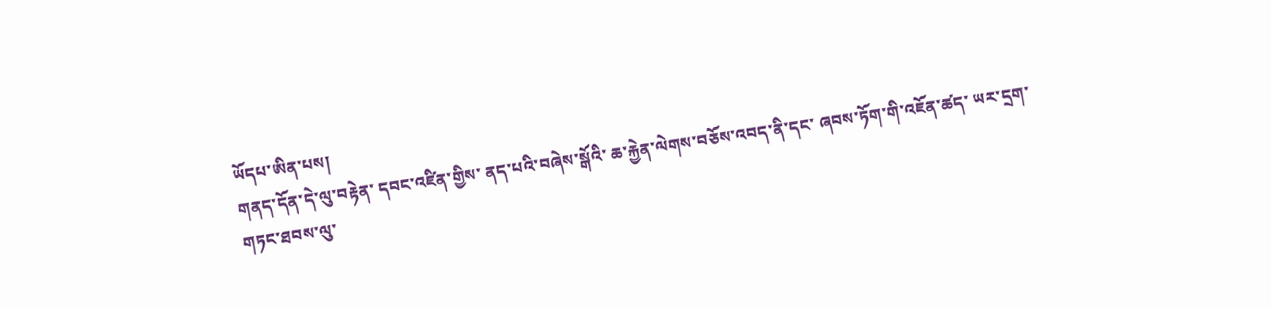ཡོདཔ་ཨིན་པས།
གནད་དོན་དེ་ལུ་བརྟེན་ དབང་འཛིན་གྱིས་ ནད་པའི་བཞེས་སྒོའི་ ཆ་རྐྱེན་ལེགས་བཅོས་འབད་ནི་དང་ ཞབས་ཏོག་གི་འཇོན་ཚད་ ཡར་དྲག་གཏང་ཐབས་ལུ་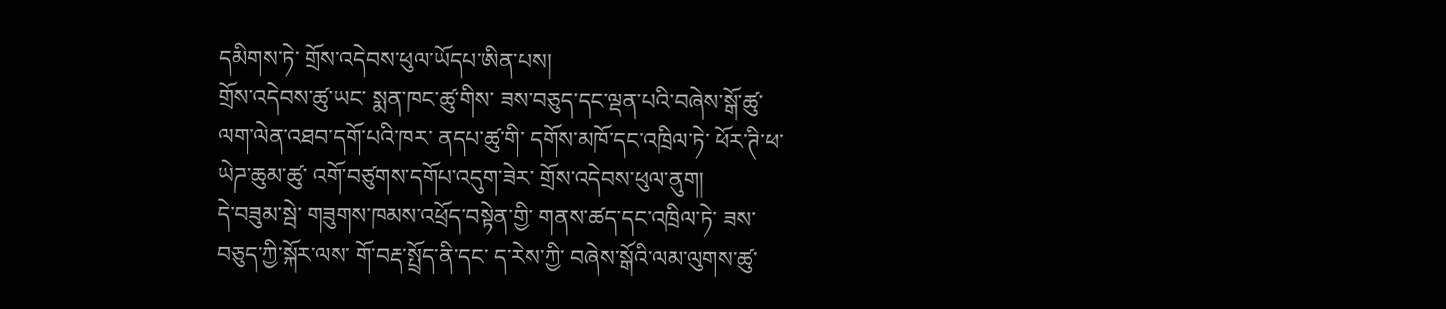དམིགས་ཏེ་ གྲོས་འདེབས་ཕུལ་ཡོདཔ་ཨིན་པས།
གྲོས་འདེབས་ཚུ་ཡང་ སྨན་ཁང་ཚུ་གིས་ ཟས་བཅུད་དང་ལྡན་པའི་བཞེས་སྒོ་ཚུ་ ལག་ལེན་འཐབ་དགོ་པའི་ཁར་ ནདཔ་ཚུ་གི་ དགོས་མཁོ་དང་འཁྲིལ་ཏེ་ ཕོར་ཊི་ཕ་ཡེཌ་ཆུམ་ཚུ་ འགོ་བཙུགས་དགོཔ་འདུག་ཟེར་ གྲོས་འདེབས་ཕུལ་ནུག།
དེ་བཟུམ་སྦེ་ གཟུགས་ཁམས་འཕྲོད་བསྟེན་གྱི་ གནས་ཚད་དང་འཁྲིལ་ཏེ་ ཟས་བཅུད་ཀྱི་སྐོར་ལས་ གོ་བརྡ་སྤྲོད་ནི་དང་ ད་རེས་ཀྱི་ བཞེས་སྒོའི་ལམ་ལུགས་ཚུ་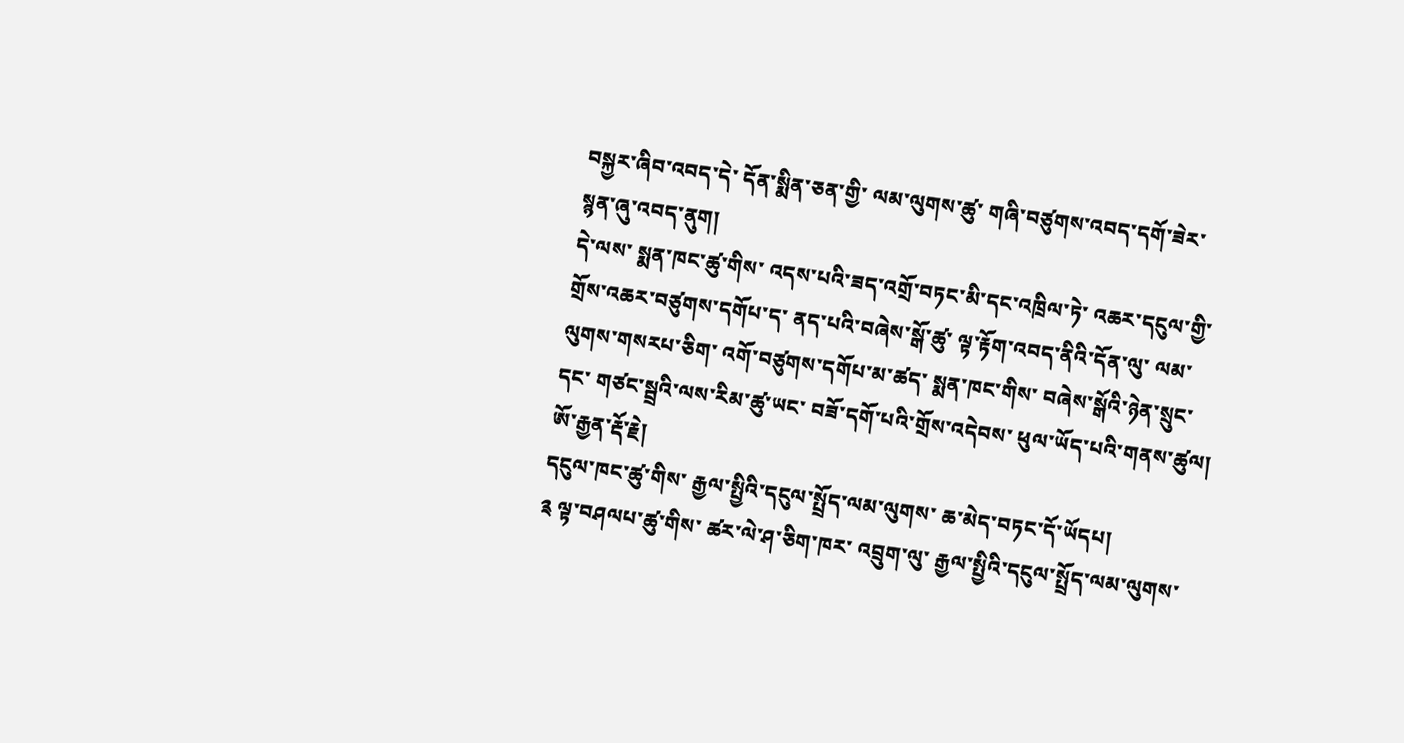བསྐྱར་ཞིབ་འབད་དེ་ དོན་སྨིན་ཅན་གྱི་ ལམ་ལུགས་ཚུ་ གཞི་བཙུགས་འབད་དགོ་ཟེར་ སྙན་ཞུ་འབད་ནུག།
དེ་ལས་ སྨན་ཁང་ཚུ་གིས་ འདས་པའི་ཟད་འགྲོ་བཏང་མི་དང་འཁྲིལ་ཏེ་ འཆར་དངུལ་གྱི་ གྲོས་འཆར་བཙུགས་དགོཔ་ད་ ནད་པའི་བཞེས་སྒོ་ཚུ་ ལྟ་རྟོག་འབད་ནིའི་དོན་ལུ་ ལམ་ལུགས་གསརཔ་ཅིག་ འགོ་བཙུགས་དགོཔ་མ་ཚད་ སྨན་ཁང་གིས་ བཞེས་སྒོའི་ཉེན་སྲུང་དང་ གཙང་སྦྲའི་ལས་རིམ་ཚུ་ཡང་ བཟོ་དགོ་པའི་གྲོས་འདེབས་ ཕུལ་ཡོད་པའི་གནས་ཚུལ།
ཨོ་རྒྱན་རྡོ་རྗེ།
དངུལ་ཁང་ཚུ་གིས་ རྒྱལ་སྤྱིའི་དངུལ་སྤྲོད་ལམ་ལུགས་ ཆ་མེད་བཏང་དོ་ཡོདཔ།
༉ ལྟ་བཤལཔ་ཚུ་གིས་ ཚར་ལེ་ཤ་ཅིག་ཁར་ འབྲུག་ལུ་ རྒྱལ་སྤྱིའི་དངུལ་སྤྲོད་ལམ་ལུགས་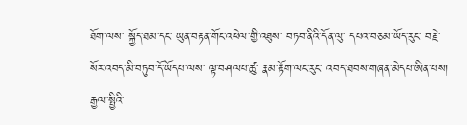ཐོག་ལས་ སྐྱོད་ཐམ་དང་ ཡུན་བརྟན་གོང་འཕེལ་གྱི་འཐུས་ བཏབ་ནིའི་དོན་ལུ་ དཔའ་བཅམ་ཡོད་རུང་ བརྗེ་སོར་འབད་མི་བཏུབ་དོ་ཡོདཔ་ལས་ ལྟ་བཤལཔ་ཚུ་ རྣམ་རྟོག་ལང་རུང་ འབད་ཐབས་གཞན་མེདཔ་ཨིན་པས། རྒྱལ་སྤྱིའི་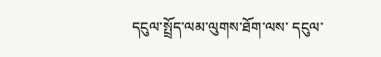དངུལ་སྤྲོད་ལམ་ལུགས་ཐོག་ལས་ དངུལ་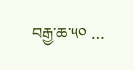བརྒྱ་ཆ་༥༠ …